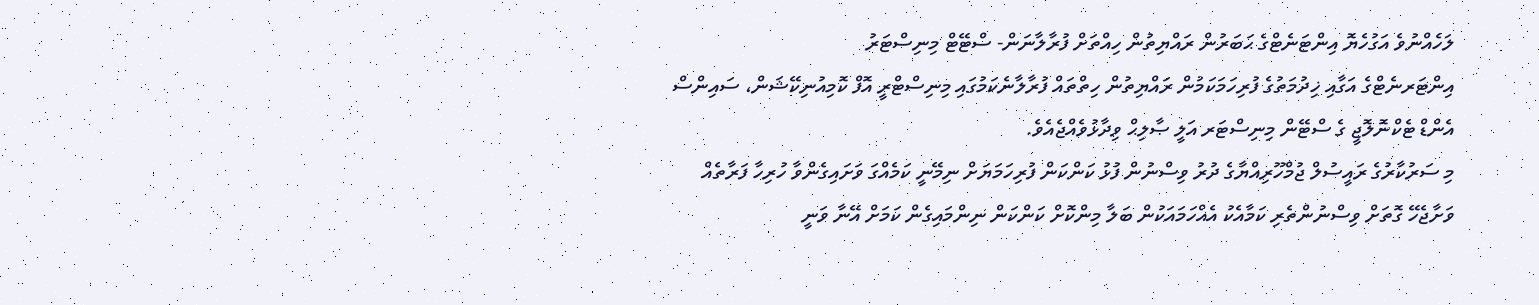ލަހެއްނުވެ އަގުހެޔޮ އިންޓަނެޓްގެ ޙަބަރުން ރައްޔިތުން ހިއްތަށް ފުރާލާނަން- ސްޓޭޓް މިނިސްޓަރު
އިންޓަރނެޓްގެ އަގާއި ޚިދުމަތުގެ ފުރިހަމަކަމުން ރައްޔިތުން ހިތްތައް ފުރާލާނެކަމުގައި މިނިސްޓްރީ އޮފް ކޮމިއުނިކޭޝަން، ސައިންސް އެންޑް ޓެކްނޮލޮޖީ ގެ ސްޓޭން މިނިސްޓަރ އަލީ ޞާލިޙް ވިދާޅުވެއްޖެއެވެ.
މި ސަރުކާރުގެ ރައީސުލް ޖުމްހޫރިއްޔާގެ ދުރު ވިސްނުން ފުޅު ކަންކަން ފުރިހަމަޔަށް ނިމޭނީ ކަމެއްގަ ވަށައިގެންވާ ހުރިހާ ފަރާތެއް ވަށާޖެހޭ ގޮތަށް ވިސްނުންތެރި ކަމާއެކު އެއްހަމައަކުން ބަލާ މިންކޮށް ކަންކަން ނިންމައިގެން ކަމަށް އޭނާ ވަނީ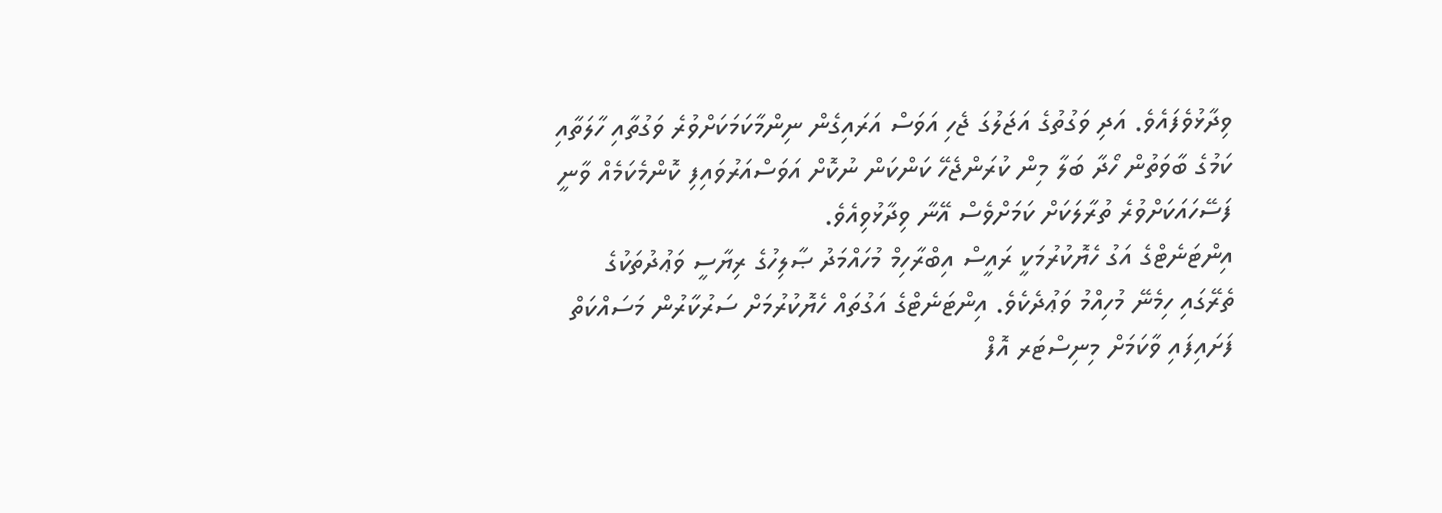ވިދާޅުވެފައެވެ. އަދި ވަގުތުގެ އަޖަލުގަ ޖެހި އަވަސް އަރައިގެން ނިންމާކަމަކަށްވުރެ ވަގުތާއި ހާލަތާއި ކަމުގެ ބާވަތުން ހޯދާ ބަލާ މިން ކުރަންޖެހޭ ކަންކަން ނުކޮށް އަވަސްއަރުވައިފި ކޮންމެކަމެއް ވާނީ ފަސޭހައަކަށްވުރެ ތުރާލަކަށް ކަމަށްވެސް އޭނާ ވިދާޅުވިއެވެ.
އިންޓަނެޓްގެ އަގު ހެޔޮކުރުމަކީ ރައީސް އިބްރާހިމް މުހައްމަދު ޞާލިހުގެ ރިޔާސީ ވަޢުދުތަކުގެ ތެރޭގައި ހިމެނޭ މުހިއްމު ވަޢުދެކެވެ. އިންޓަނެޓްގެ އަގުތައް ހެޔޮކުރުމަށް ސަރުކާރުން މަސައްކަތް ފަށައިފައި ވާކަމަށް މިނިސްޓަރ އޮފް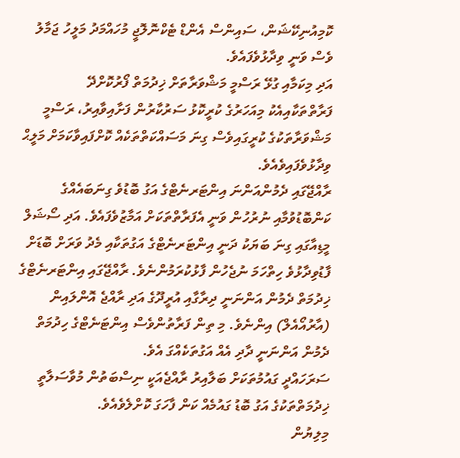ކޮމިއުނިކޭޝަން، ސައިންސް އެންޑް ޓެކްނޮލޮޖީ މުހައްމަދު މަލީހު ޖަމާލު ވެސް ވަނީ ވިދާޅުވެފައެވެ.
އަދި މިކަމާއި ގުޅޭ ރަސްމީ މަޝްވަރާތަށް ޚިދުމަތް ފޯރުކޮށްދޭ ފަރާތްތަކާއިއެކު މިއަހަރުގެ ކުރީކޮޅު ސަރުކާރުން ފަށާއިވާއިރު، ރަސްމީ މަޝްވަރާތަކުގެ ކުރީގައިވެސް ގިނަ މަސައްކަތްތަކެއް ކޮށްފައިވާކަމަށް މަލީޙް ވިދާޅުވެފައިވެއެވެ.
ރާއްޖޭގައި ދެމުންއަންނަ އިންޓަރނެޓްގެ އަގު ބޮޑުވެ ގިނަބައެއްގެ ކަންބޮޑުވުމާއި ނުރުހުން ވަނީ އެފަރާތްތަކަށް އަމާޒުވެފައެވެ. އަދި ސޯޝަލް މީޑިއާގައި ގިނަ ބަޔަކު ދަނީ އިންޓަރނެޓްގެ އަގުތަކާއި މެދު ވަރަށް ބޮޑަށް ފާޑުވިދާޅުވެ ހިތްހަމަ ނުޖެހުން ފާޅުކުރަމުންނެވެ. ރާއްޖޭގައި އިންޓަރނެޓްގެ ޚިދުމަތް ދެމުން އަންނަނީ ދިރާގާއި އުރީދޫގެ އަދި ރާއްޖެ އޮންލައިން (އާރުއޯއެލް) އިންނެވެ. މި ތިން ފަރާތުންވެސް އިންޓަނެޓްގެ ހިދުމަތް ދެމުން އަންނަނީ ދާދި އެއް އަގުތަކެއްގަ އެވެ.
ސަރަހައްދީ ގައުމުތަކަށް ބަލާއިރު ރާއްޖެއަކީ ނިސްބަތުން މުވާސަލާތީ ޚިދުމަތްތަކުގެ އަގު ބޮޑު ގައުމެއް ކަން ފާހަގަ ކޮށްލެވެއެވެ.
މިލިޔުން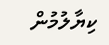ކިޔާލުމުން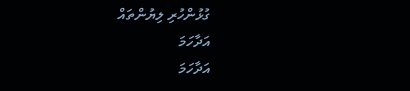ގުޅުންހުރި ލިޔުންތައް
އަދާހަމަ
އަދާހަމަ